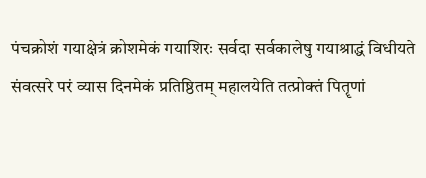पंचक्रोशं गयाक्षेत्रं क्रोशमेकं गयाशिरः सर्वदा सर्वकालेषु गयाश्राद्धं विधीयते
संवत्सरे परं व्यास दिनमेकं प्रतिष्ठितम् महालयेति तत्प्रोक्तं पितॄणां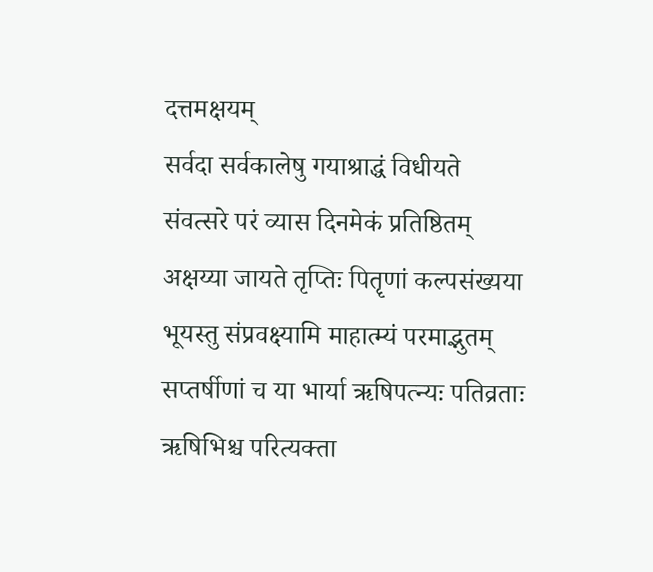दत्तमक्षयम्
सर्वदा सर्वकालेषु गयाश्राद्धं विधीयते
संवत्सरे परं व्यास दिनमेकं प्रतिष्ठितम्
अक्षय्या जायते तृप्तिः पितॄणां कल्पसंख्यया
भूयस्तु संप्रवक्ष्यामि माहात्म्यं परमाद्भुतम्
सप्तर्षीणां च या भार्या ऋषिपत्न्यः पतिव्रताः
ऋषिभिश्च परित्यक्ता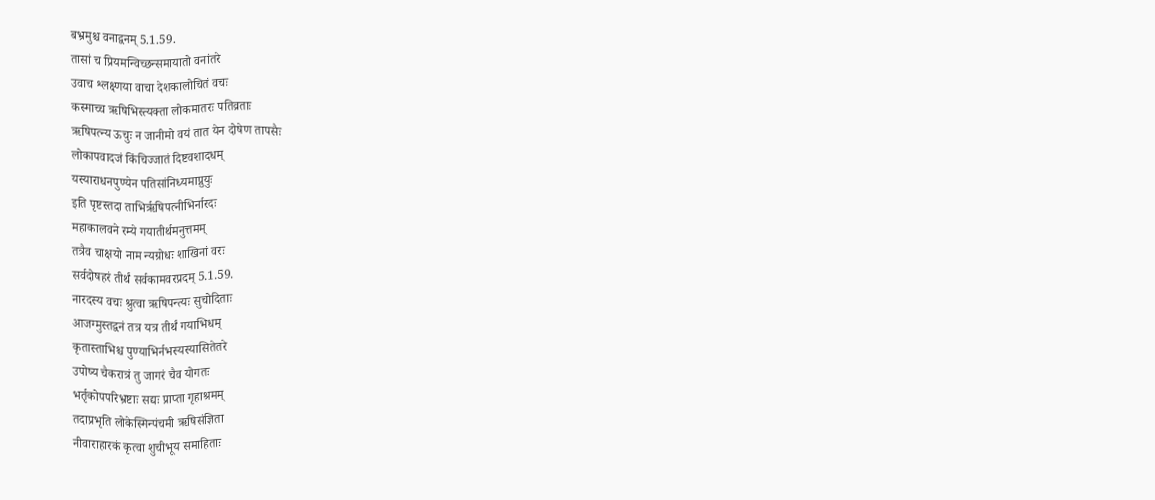बभ्रमुश्च वनाद्वनम् 5.1.59.
तासां च प्रियमन्विच्छन्समायातो वनांतरे
उवाच श्लक्ष्णया वाचा देशकालोचितं वचः
कस्माच्च ऋषिभिस्त्यक्ता लोकमातरः पतिव्रताः
ऋषिपत्न्य ऊचुः न जानीमो वयं तात येन दोषेण तापसैः
लोकापवादजं किंचिज्जातं दिष्टवशादधम्
यस्याराधनपुण्येन पतिसांनिध्यमाप्नुयुः
इति पृष्टस्तदा ताभिर्ऋषिपत्नीभिर्नारदः
महाकालवने रम्ये गयातीर्थमनुत्तमम्
तत्रैव चाक्षयो नाम न्यग्रोधः शाखिनां वरः
सर्वदोषहरं तीर्थं सर्वकामवरप्रदम् 5.1.59.
नारदस्य वचः श्रुत्वा ऋषिपन्त्यः सुचोदिताः
आजग्मुस्तद्वनं तत्र यत्र तीर्थं गयाभिधम्
कृतास्ताभिश्च पुण्याभिर्नभस्यस्यासितेतरे
उपोष्य चैकरात्रं तु जागरं चैव योगतः
भर्तृकोपपरिभ्रष्टाः सद्यः प्राप्ता गृहाश्रमम्
तदाप्रभृति लोकेस्मिन्पंचमी ऋषिसंज्ञिता
नीवाराहारकं कृत्वा शुचीभूय समाहिताः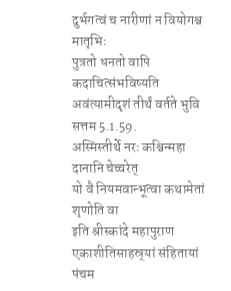दुर्भगत्वं च नारीणां न वियोगश्च मातृभिः
पुत्रतो धनतो वापि कदाचित्संभविष्यति
अवंत्यामीदृशं तीर्थं वर्तते भुवि सत्तम 5.1.59.
अस्मिंस्तीर्थे नरः कश्चिन्महा दानानि चेच्चरेत्
यो वै नियमवान्भूत्वा कथामेतां शृणोति वा
इति श्रीस्कांदे महापुराण एकाशीतिसाहस्र्यां संहितायां पंचम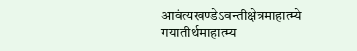आवंत्यखण्डेऽवन्तीक्षेत्रमाहात्म्ये गयातीर्थमाहात्म्य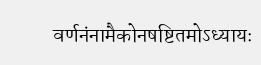वर्णनंनामैकोनषष्टितमोऽध्यायः